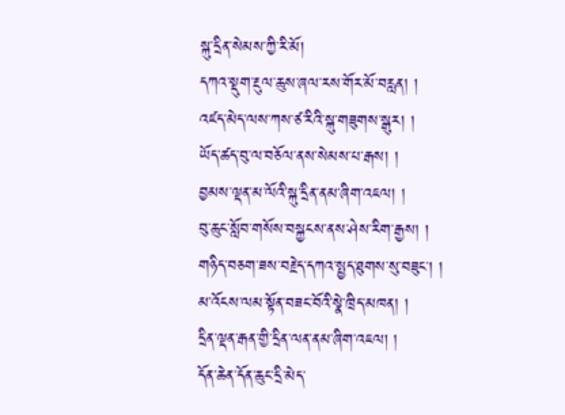སྐུ་དྲིན་སེམས་ཀྱི་རི་མོ།
དཀའ་སྡུག་རྔུལ་ཆུས་ཞལ་རས་གོར་མོ་བརླན། །
འཛད་མེད་ལས་ཀས་ཙ་རིའི་སྐུ་གཟུགས་སྒུར། །
ཡོད་ཚད་བུ་ལ་བཅོལ་ནས་སེམས་པ་རྒས། །
བྱམས་ལྡན་མ་ལོའི་སྐུ་དྲིན་ནམ་ཞིག་འཇལ། །
བུ་ཆུང་སློབ་གསོས་བསྐྱངས་ནས་ཤེས་རིག་རྒྱས། །
གཉིད་བཅག་ཟས་བརྗེད་དཀའ་སྤྱད་ཐུགས་སུ་བཟུང་། །
མ་འོངས་ལམ་སྟོན་བཟང་བོའི་སྣེ་ཁྲིད་མཁན། །
དྲིན་ལྡན་རྒན་གྱི་དྲིན་ལན་ནམ་ཞིག་འཇལ། །
དོན་ཆེན་དོན་ཆུང་དྲི་མེད་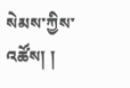སེམས་ཀྱིས་འཚོས། །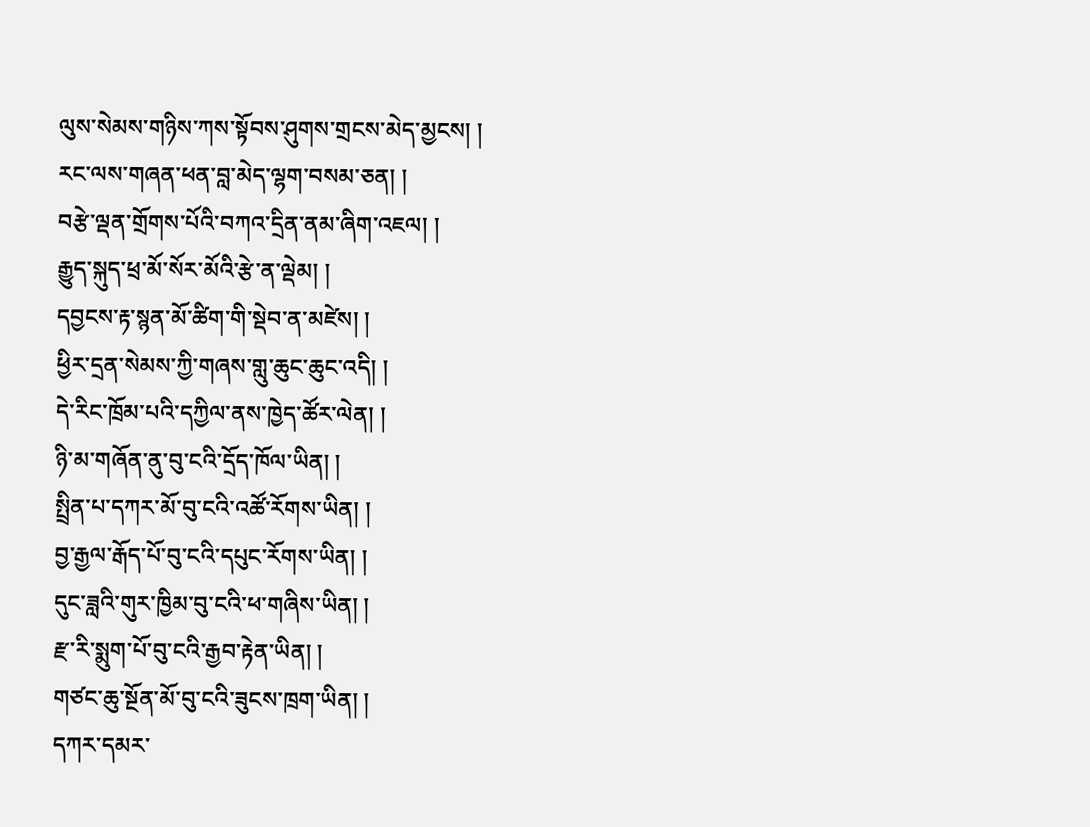ལུས་སེམས་གཉིས་ཀས་སྟོབས་ཤུགས་གྲངས་མེད་མྱངས། །
རང་ལས་གཞན་ཕན་བླ་མེད་ལྷག་བསམ་ཅན། །
བརྩེ་ལྡན་གྲོགས་པོའི་བཀའ་དྲིན་ནམ་ཞིག་འཇལ། །
རྒྱུད་སྐུད་ཕྲ་མོ་སོར་མོའི་རྩེ་ན་ལྡེམ། །
དབྱངས་རྟ་སྙན་མོ་ཚིག་གི་སྡེབ་ན་མཛེས། །
ཕྱིར་དྲན་སེམས་ཀྱི་གཞས་གླུ་ཆུང་ཆུང་འདི། །
དེ་རིང་ཁྲོམ་པའི་དཀྱིལ་ནས་ཁྱེད་ཚོར་ལེན། །
ཉི་མ་གཞོན་ནུ་བུ་ངའི་དྲོད་ཁོལ་ཡིན། །
སྤྲིན་པ་དཀར་མོ་བུ་ངའི་འཚོ་རོགས་ཡིན། །
བྱ་རྒྱལ་རྒོད་པོ་བུ་ངའི་དཔུང་རོགས་ཡིན། །
དུང་ཟླའི་གུར་ཁྱིམ་བུ་ངའི་ཕ་གཞིས་ཡིན། །
རྫ་རི་སྨུག་པོ་བུ་ངའི་རྒྱབ་རྟེན་ཡིན། །
གཙང་ཆུ་སྔོན་མོ་བུ་ངའི་ཟུངས་ཁྲག་ཡིན། །
དཀར་དམར་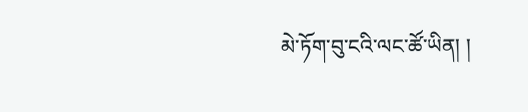མེ་ཏོག་བུ་ངའི་ལང་ཚོ་ཡིན། །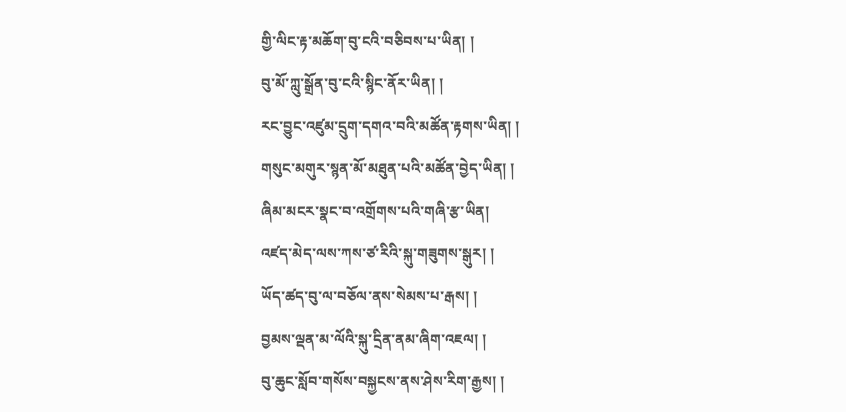གྱི་ལིང་རྟ་མཆོག་བུ་ངའི་བཅིབས་པ་ཡིན། །
བུ་མོ་ཀླུ་སྒྲོན་བུ་ངའི་སྙིང་ནོར་ཡིན། །
རང་བྱུང་འཛུམ་དྲུག་དགའ་བའི་མཚོན་རྟགས་ཡིན། །
གསུང་མགུར་སྙན་མོ་མཐུན་པའི་མཚོན་བྱེད་ཡིན། །
ཞིམ་མངར་སྣང་བ་འགྲོགས་པའི་གཞི་རྩ་ཡིན།
འཛད་མེད་ལས་ཀས་ཙ་རིའི་སྐུ་གཟུགས་སྒུར། །
ཡོད་ཚད་བུ་ལ་བཅོལ་ནས་སེམས་པ་རྒས། །
བྱམས་ལྡན་མ་ལོའི་སྐུ་དྲིན་ནམ་ཞིག་འཇལ། །
བུ་ཆུང་སློབ་གསོས་བསྐྱངས་ནས་ཤེས་རིག་རྒྱས། །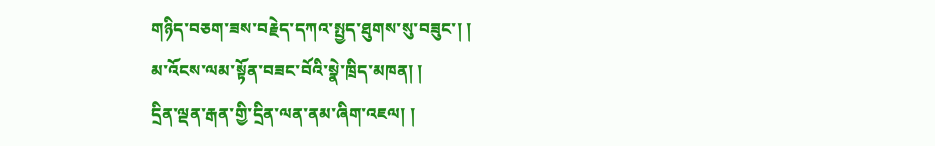གཉིད་བཅག་ཟས་བརྗེད་དཀའ་སྤྱད་ཐུགས་སུ་བཟུང་། །
མ་འོངས་ལམ་སྟོན་བཟང་བོའི་སྣེ་ཁྲིད་མཁན། །
དྲིན་ལྡན་རྒན་གྱི་དྲིན་ལན་ནམ་ཞིག་འཇལ། །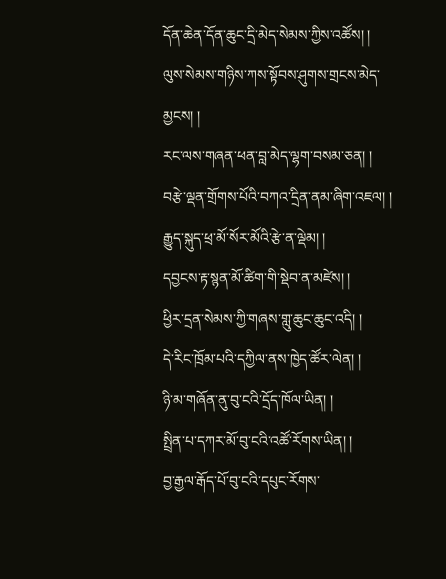དོན་ཆེན་དོན་ཆུང་དྲི་མེད་སེམས་ཀྱིས་འཚོས། །
ལུས་སེམས་གཉིས་ཀས་སྟོབས་ཤུགས་གྲངས་མེད་མྱངས། །
རང་ལས་གཞན་ཕན་བླ་མེད་ལྷག་བསམ་ཅན། །
བརྩེ་ལྡན་གྲོགས་པོའི་བཀའ་དྲིན་ནམ་ཞིག་འཇལ། །
རྒྱུད་སྐུད་ཕྲ་མོ་སོར་མོའི་རྩེ་ན་ལྡེམ། །
དབྱངས་རྟ་སྙན་མོ་ཚིག་གི་སྡེབ་ན་མཛེས། །
ཕྱིར་དྲན་སེམས་ཀྱི་གཞས་གླུ་ཆུང་ཆུང་འདི། །
དེ་རིང་ཁྲོམ་པའི་དཀྱིལ་ནས་ཁྱེད་ཚོར་ལེན། །
ཉི་མ་གཞོན་ནུ་བུ་ངའི་དྲོད་ཁོལ་ཡིན། །
སྤྲིན་པ་དཀར་མོ་བུ་ངའི་འཚོ་རོགས་ཡིན། །
བྱ་རྒྱལ་རྒོད་པོ་བུ་ངའི་དཔུང་རོགས་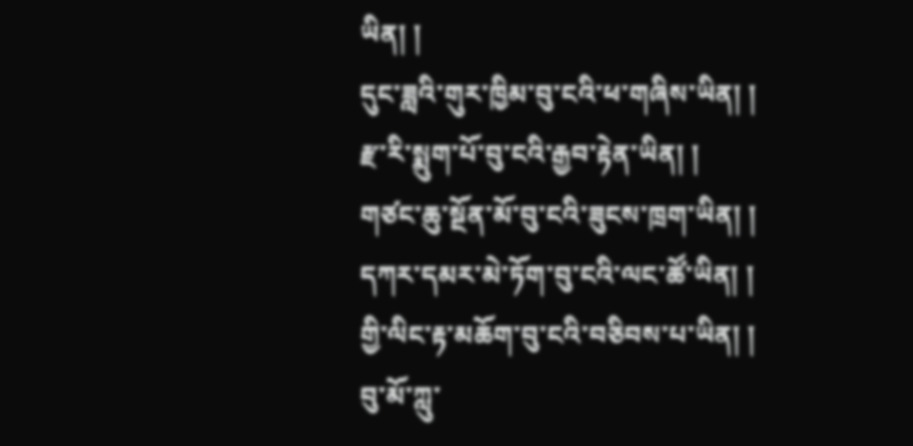ཡིན། །
དུང་ཟླའི་གུར་ཁྱིམ་བུ་ངའི་ཕ་གཞིས་ཡིན། །
རྫ་རི་སྨུག་པོ་བུ་ངའི་རྒྱབ་རྟེན་ཡིན། །
གཙང་ཆུ་སྔོན་མོ་བུ་ངའི་ཟུངས་ཁྲག་ཡིན། །
དཀར་དམར་མེ་ཏོག་བུ་ངའི་ལང་ཚོ་ཡིན། །
གྱི་ལིང་རྟ་མཆོག་བུ་ངའི་བཅིབས་པ་ཡིན། །
བུ་མོ་ཀླུ་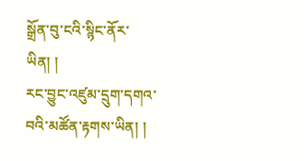སྒྲོན་བུ་ངའི་སྙིང་ནོར་ཡིན། །
རང་བྱུང་འཛུམ་དྲུག་དགའ་བའི་མཚོན་རྟགས་ཡིན། །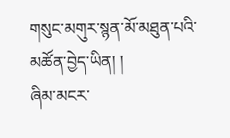གསུང་མགུར་སྙན་མོ་མཐུན་པའི་མཚོན་བྱེད་ཡིན། །
ཞིམ་མངར་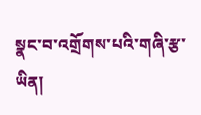སྣང་བ་འགྲོགས་པའི་གཞི་རྩ་ཡིན།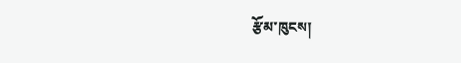རྩོམ་ཁུངས།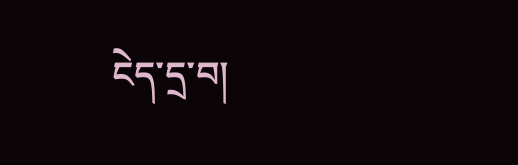ངེད་དྲ་བ།